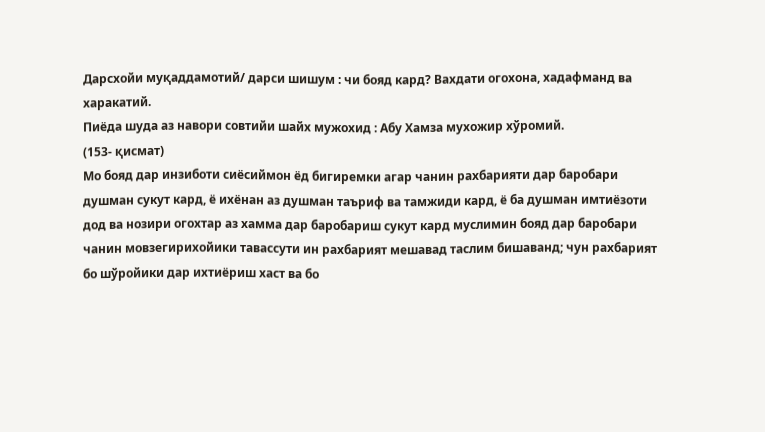Дарсхойи муқаддамотий/ дарси шишум : чи бояд кард? Вахдати огохона, хадафманд ва харакатий.
Пиёда шуда аз навори совтийи шайх мужохид : Абу Хамза мухожир хўромий.
(153- қисмат)
Мо бояд дар инзиботи сиёсиймон ёд бигиремки агар чанин рахбарияти дар баробари душман сукут кард, ё ихёнан аз душман таъриф ва тамжиди кард, ё ба душман имтиёзоти дод ва нозири огохтар аз хамма дар баробариш сукут кард муслимин бояд дар баробари чанин мовзегирихойики тавассути ин рахбарият мешавад таслим бишаванд; чун рахбарият бо шўройики дар ихтиёриш хаст ва бо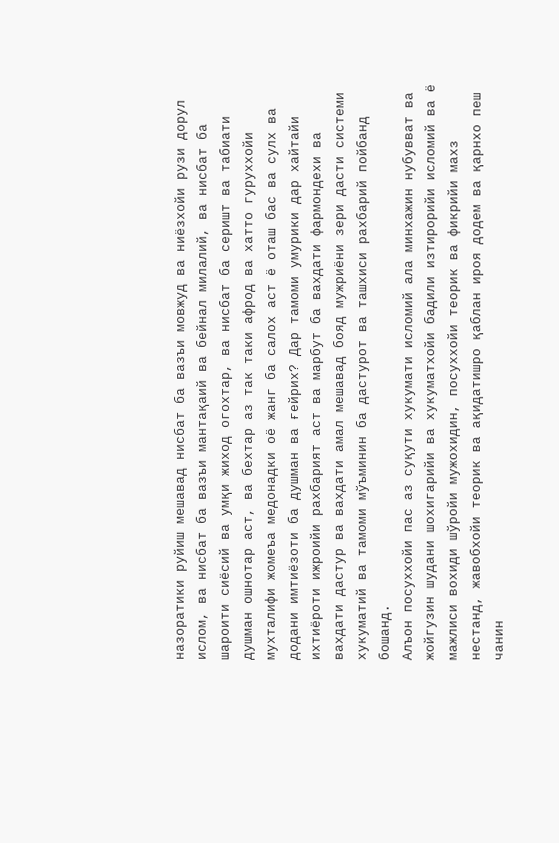назоратики руйиш мешавад нисбат ба вазъи мовжуд ва ниёзхойи рузи дорул ислом, ва нисбат ба вазъи мантақаий ва бейнал милалий, ва нисбат ба шароити сиёсий ва умқи жиход огохтар, ва нисбат ба серишт ва табиати душман ошнотар аст, ва бехтар аз так таки афрод ва хатто гуруххойи мухталифи жомеъа медонадки оё жанг ба салох аст ё оташ бас ва сулх ва додани имтиёзоти ба душман ва ғейрих? Дар тамоми умурики дар хайтайи ихтиёроти ижроийи рахбарият аст ва марбут ба вахдати фармондехи ва вахдати дастур ва вахдати амал мешавад бояд мужриёни зери дасти системи хукуматий ва тамоми мўъминин ба дастурот ва ташхиси рахбарий пойбанд бошанд.
Алъон посуххойи пас аз суқути хукумати исломий ала минхажин нубувват ва жойгузин шудани шохигарийи ва хукуматхойи бадили изтирорийи исломий ва ё мажлиси вохиди шўройи мужохидин, посуххойи теорик ва фикрийи махз нестанд, жавобхойи теорик ва ақидатишро қаблан ироя додем ва қарнхо пеш чанин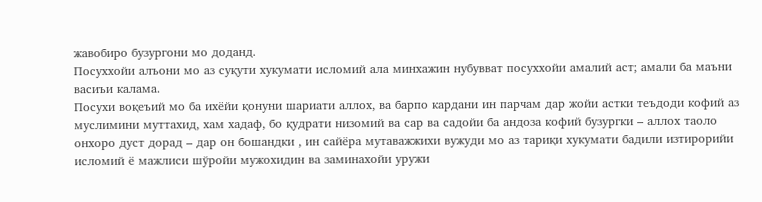жавобиро бузургони мо доданд.
Посуххойи алъони мо аз суқути хукумати исломий ала минхажин нубувват посуххойи амалий аст; амали ба маъни васиъи калама.
Посухи воқеъий мо ба ихёйи қонуни шариати аллох, ва барпо кардани ин парчам дар жойи астки теъдоди кофий аз муслимини муттахид, хам хадаф, бо қудрати низомий ва сар ва садойи ба андоза кофий бузургки – аллох таоло онхоро дуст дорад – дар он бошандки , ин сайёра мутаважжихи вужуди мо аз тариқи хукумати бадили изтирорийи исломий ё мажлиси шўройи мужохидин ва заминахойи уружи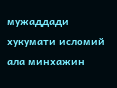мужаддади хукумати исломий ала минхажин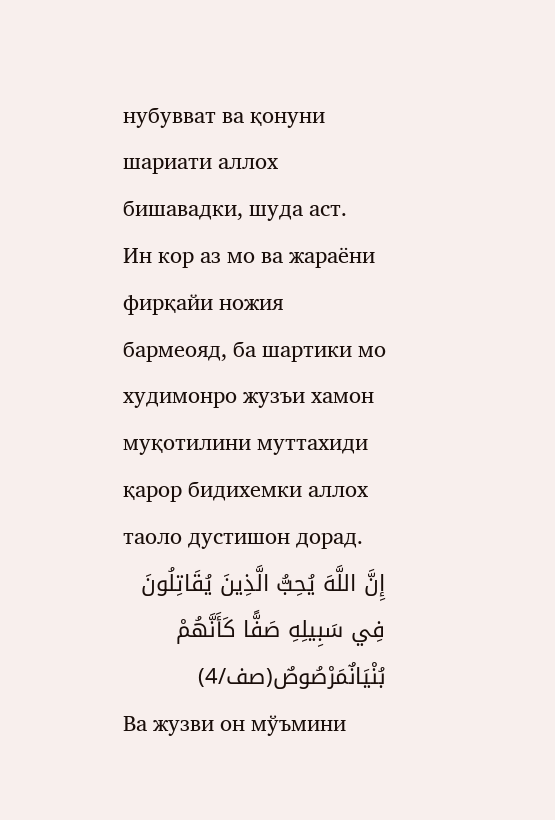нубувват ва қонуни шариати аллох бишавадки, шуда аст.
Ин кор аз мо ва жараёни фирқайи ножия бармеояд, ба шартики мо худимонро жузъи хамон муқотилини муттахиди қарор бидихемки аллох таоло дустишон дорад.
إِنَّ اللَّهَ يُحِبُّ الَّذِينَ يُقَاتِلُونَ فِي سَبِيلِهِ صَفًّا كَأَنَّهُمْ بُنْيَانٌمَرْصُوصٌ(صف/4)
Ва жузви он мўъмини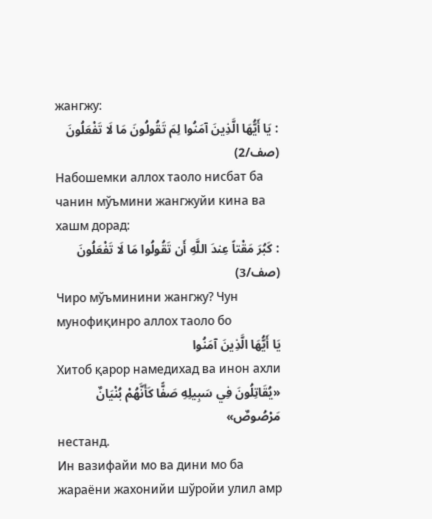жангжу:
: يَا أَيُّهَا الَّذِينَ آمَنُوا لِمَ تَقُولُونَ مَا لَا تَفْعَلُونَ (صف/2)
Набошемки аллох таоло нисбат ба чанин мўъмини жангжуйи кина ва хашм дорад:
: کَبُرَ مَقْتاً عِندَ اللَّهِ أَن تَقُولُوا مَا لَا تَفْعَلُونَ (صف/3)
Чиро мўъминини жангжу? Чун мунофиқинро аллох таоло бо
يَا أَيُّهَا الَّذِينَ آمَنُوا
Хитоб қарор намедихад ва инон ахли
«يُقَاتِلُونَ فِي سَبِيلِهِ صَفًّا كَأَنَّهُمْ بُنْيَانٌ مَرْصُوصٌ»
нестанд.
Ин вазифайи мо ва дини мо ба жараёни жахонийи шўройи улил амр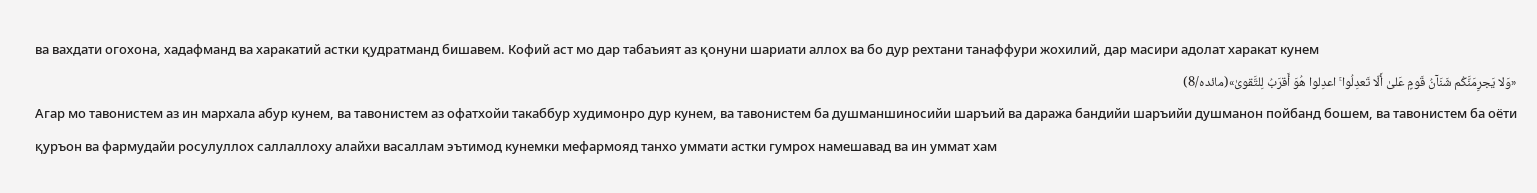ва вахдати огохона, хадафманд ва харакатий астки қудратманд бишавем. Кофий аст мо дар табаъият аз қонуни шариати аллох ва бо дур рехтани танаффури жохилий, дар масири адолат харакат кунем
«وَلا يَجرِمَنَّكُم شَنَآنُ قَومٍ عَلىٰ أَلّا تَعدِلُوا ۚ اعدِلوا هُوَ أَقرَبُ لِلتَّقوىٰ»(مائده/8)
Агар мо тавонистем аз ин мархала абур кунем, ва тавонистем аз офатхойи такаббур худимонро дур кунем, ва тавонистем ба душманшиносийи шаръий ва даража бандийи шаръийи душманон пойбанд бошем, ва тавонистем ба оёти қуръон ва фармудайи росулуллох саллаллоху алайхи васаллам эътимод кунемки мефармояд танхо уммати астки гумрох намешавад ва ин уммат хам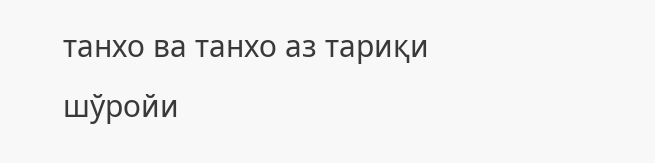танхо ва танхо аз тариқи шўройи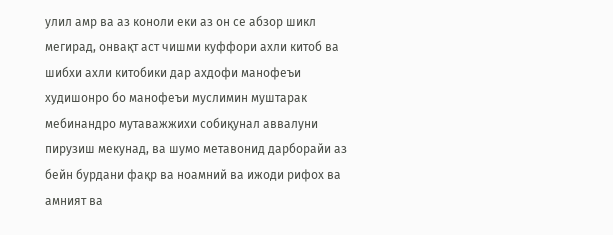улил амр ва аз коноли еки аз он се абзор шикл мегирад, онвақт аст чишми куффори ахли китоб ва шибхи ахли китобики дар ахдофи манофеъи худишонро бо манофеъи муслимин муштарак мебинандро мутаважжихи собиқунал аввалуни пирузиш мекунад, ва шумо метавонид дарборайи аз бейн бурдани фақр ва ноамний ва ижоди рифох ва амният ва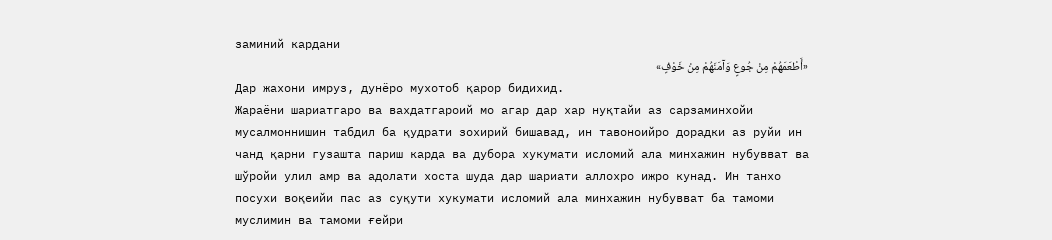заминий кардани
«أَطْعَمَهُمْ مِنْ جُوعٍ وَآمَنَهُمْ مِنْ خَوْفٍ»
Дар жахони имруз, дунёро мухотоб қарор бидихид.
Жараёни шариатгаро ва вахдатгароий мо агар дар хар нуқтайи аз сарзаминхойи мусалмоннишин табдил ба қудрати зохирий бишавад, ин тавоноийро дорадки аз руйи ин чанд қарни гузашта париш карда ва дубора хукумати исломий ала минхажин нубувват ва шўройи улил амр ва адолати хоста шуда дар шариати аллохро ижро кунад. Ин танхо посухи воқеийи пас аз суқути хукумати исломий ала минхажин нубувват ба тамоми муслимин ва тамоми ғейри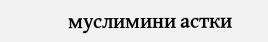муслимини астки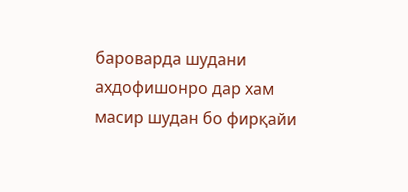бароварда шудани ахдофишонро дар хам масир шудан бо фирқайи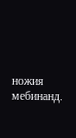ножия мебинанд.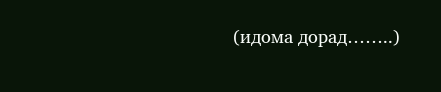(идома дорад……..)